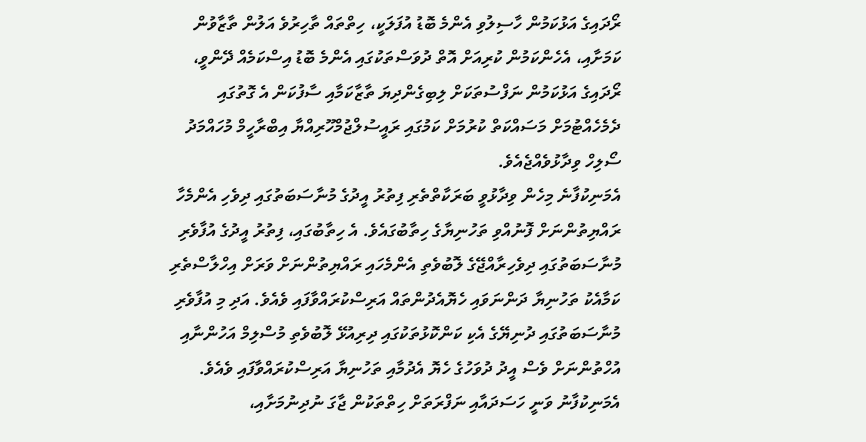ރޯދައިގެ އަޅުކަމުން ހާސިލުވި އެންމެ ބޮޑު އުފަލަކީ، ހިތްތައް ތާހިރުވެ އަލުން ތާޒާވުން ކަމަށާއި، އެހެންކަމުން ކުރިއަށް އޮތް ދުވަސްތަކުގައި އެންމެ ބޮޑު އިސްކަމެއް ދޭންވީ، ރޯދައިގެ އަޅުކަމުން ނަފްސުތަކަށް ލިބިގެންދިޔަ ތާޒާކަމާއި ސާފުކަން އެ ގޮތުގައި ދެމެހެއްޓުމަށް މަސައްކަތް ކުރުމަށް ކަމުގައި ރައީސުލްޖުމްހޫރިއްޔާ އިބްރާހީމް މުހައްމަދު ސޯލިހް ވިދާޅުވެއްޖެއެވެ.
އެމަނިކުފާނެ މިހެން ވިދާޅުވީ ބަރަކާތްތެރި ފިތުރު އީދުގެ މުނާސަބަތުގައި ދިވެހި އެންމެހާ ރައްޔިތުންނަށް ފޮނުއްވި ތަހުނިޔާގެ ހިތާބުގައެވެ. އެ ހިތާބުގައި، ފިތުރު އީދުގެ އުފާވެރި މުނާސަބަތުގައި ދިވެހިރާއްޖޭގެ ލޮބުވެތި އެންމެހައި ރައްޔިތުންނަށް ވަރަށް އިހްލާސްތެރި ކަމާއެކު ތަހުނިޔާ ދަންނަވައި ހެޔޮއެދުންތައް އަރިސްކުރައްވާފައި ވެއެވެ. އަދި މި އުފާވެރި މުނާސަބަތުގައި ދުނިޔޭގެ އެކި ކަންކޮޅުތަކުގައި ދިރިއުޅޭ ލޮބުވެތި މުސްލިމް އަހުންނާއި އުހްތުންނަށް ވެސް އީދު ދުވަހުގެ ހެޔޮ އެދުމާއި ތަހުނިޔާ އަރިސްކުރައްވާފައި ވެއެވެ.
އެމަނިކުފާނު ވަނީ ހަސަދައާއި ނަފްރަތަށް ހިތްތަކުން ޖާގަ ނުދިނުމަށާއި،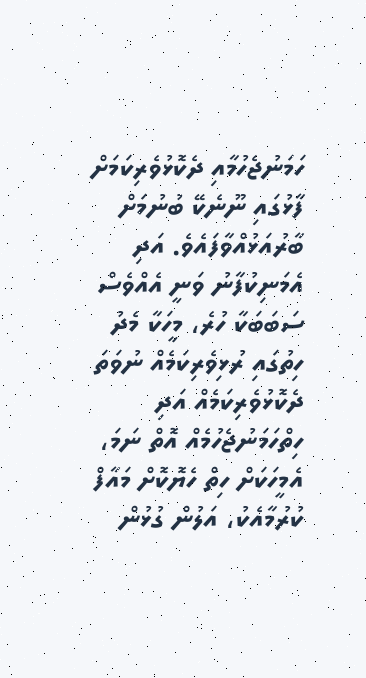ހަމަނުޖެހުމާއި ދެކޮޅުވެރިކަމަށް ފާޅުގައި ނޫނެކޭ ބުނުމަށް ބާރުއަޅުއްވާފައެވެ. އަދި އެމަނިކުފާނު ވަނީ އެއްވެސް ސަބަބަކާ ހުރެ، މީހަކާ މެދު ހިތުގައި ރުޅިވެރިކަމެއް ނުވަތަ ދެކޮޅުވެރިކަމެއް އަދި ހިތްހަމަނުޖެހުމެއް އޮތް ނަމަ، އެމީހަކަށް ހިތް ހެޔޮކޮށް މައާފް ކުރުމާއެކު، އަލުން ގުޅުން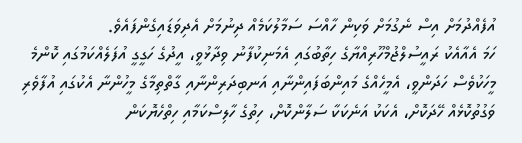އުފެއްދުމަށް އިސް ނެގުމަށް ވަކިން ހާއްސަ ސަމާލުކަމެއް ދިނުމަށް އެދިވަޑައިގެންފައެވެ.
ހަމަ އެއާއެކު ރައީސުލްޖުމްހޫރިއްޔާގެ ހިތާބުގައި އެމަނިކުފާނު ވިދާޅުވީ، އީދުގެ ހަގީގީ އުފަލެއްކަމުގައި ކޮންމެ މީހަކުވެސް ހަދަންވީ، އެމީހެއްގެ މައިންބަފައިންނާއި އަނބިދަރިންނާއި ގާތްތިމާގެ މީހުންނާ އެކުގައި އުފާވެރި ވަގުތުކޮޅެއް ހޭދަކޮށް، އެކަކު އަނެކަކާ ސަލާންކޮށް، ހިތުގެ ހާލިސްކަމާއި ހިތްހެޔޮކަން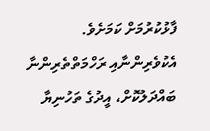ފާޅުކުރުމަށް ކަމަށެވެ. އެކުވެރިންނާއި ރަހްމަތްތެރިންނާ ބައްދަލުކޮށް، އީދުގެ ތަހުނިޔާ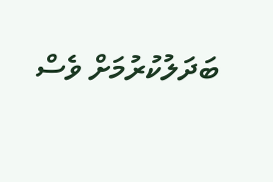ބަދަލުކުރުމަށް ވެސް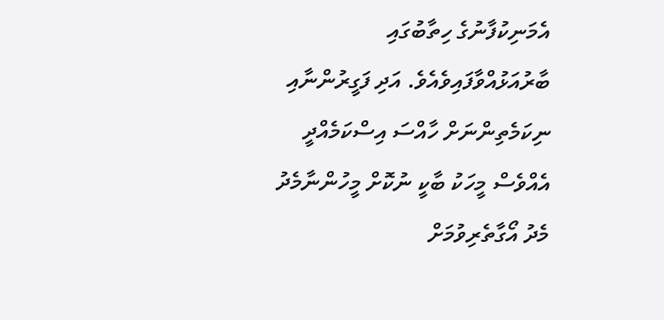އެމަނިކުފާނުގެ ހިތާބުގައި ބާރުއަޅުއްވާފައިވެއެވެ. އަދި ފަގީރުންނާއި ނިކަމެތިންނަށް ހާއްސަ އިސްކަމެއްދީ އެއްވެސް މީހަކު ބާކީ ނުކޮށް މީހުންނާމެދު މެދު އޯގާތެރިވުމަށް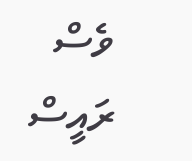ވެސް ރައީސް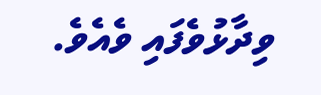ވިދާޅުވެފައި ވެއެވެ.